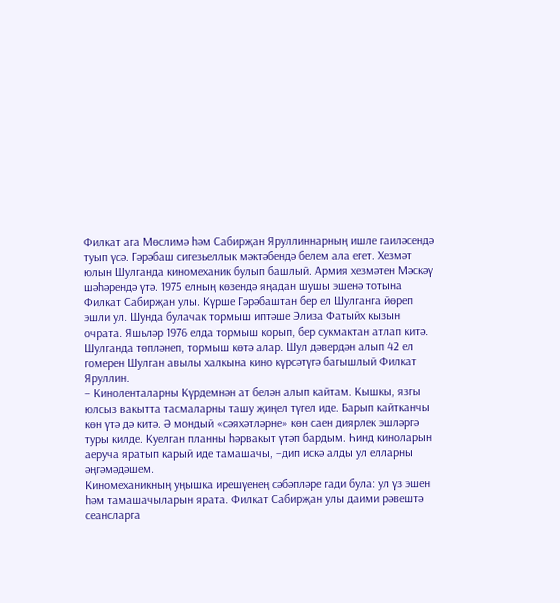Филкат ага Мөслимә һәм Сабирҗан Яруллиннарның ишле гаиләсендә туып үсә. Гәрәбаш сигезьеллык мәктәбендә белем ала егет. Хезмәт юлын Шулганда киномеханик булып башлый. Армия хезмәтен Мәскәү шәһәрендә үтә. 1975 елның көзендә яңадан шушы эшенә тотына Филкат Сабирҗан улы. Күрше Гәрәбаштан бер ел Шулганга йөреп эшли ул. Шунда булачак тормыш иптәше Элиза Фатыйх кызын очрата. Яшьләр 1976 елда тормыш корып, бер сукмактан атлап китә. Шулганда төпләнеп, тормыш көтә алар. Шул дәвердән алып 42 ел гомерен Шулган авылы халкына кино күрсәтүгә багышлый Филкат Яруллин.
– Киноленталарны Күрдемнән ат белән алып кайтам. Кышкы, язгы юлсыз вакытта тасмаларны ташу җиңел түгел иде. Барып кайтканчы көн үтә дә китә. Ә мондый «сәяхәтләрне» көн саен диярлек эшләргә туры килде. Куелган планны һәрвакыт үтәп бардым. Һинд киноларын аеруча яратып карый иде тамашачы, –дип искә алды ул елларны әңгәмәдәшем.
Киномеханикның уңышка ирешүенең сәбәпләре гади була: ул үз эшен һәм тамашачыларын ярата. Филкат Сабирҗан улы даими рәвештә сеансларга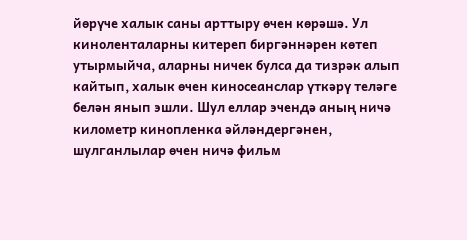йөрүче халык саны арттыру өчен көрәшә. Ул киноленталарны китереп биргәннәрен көтеп утырмыйча, аларны ничек булса да тизрәк алып кайтып, халык өчен киносеанслар үткәрү теләге белән янып эшли. Шул еллар эчендә аның ничә километр кинопленка әйләндергәнен, шулганлылар өчен ничә фильм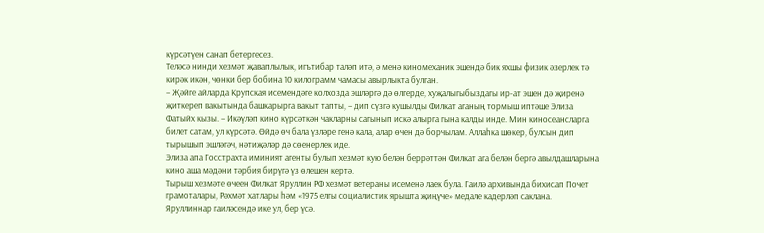күрсәтүен санап бетергесез.
Теләсә нинди хезмәт җаваплылык, игътибар таләп итә, ә менә киномеханик эшендә бик яхшы физик әзерлек тә кирәк икән, чөнки бер бобина 10 килограмм чамасы авырлыкта булган.
– Җәйге айларда Крупская исемендәге колхозда эшләргә дә өлгерде, хуҗалыгыбыздагы ир-ат эшен дә җиренә җиткереп вакытында башкарырга вакыт тапты, – дип сүзгә кушылды Филкат аганың тормыш иптәше Элиза Фатыйх кызы. – Икәүләп кино күрсәткән чакларны сагынып искә алырга гына калды инде. Мин киносеансларга билет сатам, ул күрсәтә. Өйдә өч бала үзләре генә кала, алар өчен дә борчылам. Аллаһка шөкер, булсын дип тырышып эшләгәч, нәтиҗәләр дә сөенерлек иде.
Элиза апа Госстрахта иминият агенты булып хезмәт кую белән беррәттән Филкат ага белән бергә авылдашларына кино аша мәдәни тәрбия бирүгә үз өлешен кертә.
Тырыш хезмәте өчеен Филкат Яруллин РФ хезмәт ветераны исеменә лаек була. Гаилә архивында бихисап Почет грамоталары, Рәхмәт хатлары һәм «1975 елгы социалистик ярышта җиңүче» медале кадерләп саклана.
Яруллиннар гаиләсендә ике ул, бер үсә.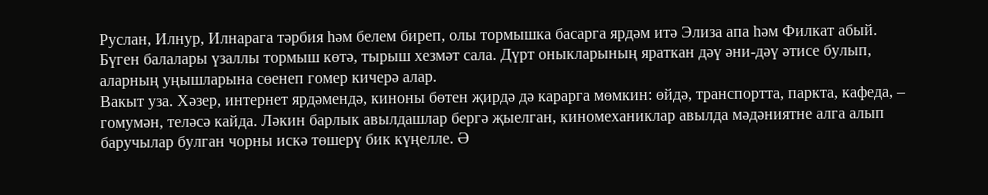Руслан, Илнур, Илнарага тәрбия һәм белем биреп, олы тормышка басарга ярдәм итә Элиза апа һәм Филкат абый. Бүген балалары үзаллы тормыш көтә, тырыш хезмәт сала. Дүрт оныкларының яраткан дәү әни-дәү әтисе булып, аларның уңышларына сөенеп гомер кичерә алар.
Вакыт уза. Хәзер, интернет ярдәмендә, киноны бөтен җирдә дә карарга мөмкин: өйдә, транспортта, паркта, кафеда, – гомумән, теләсә кайда. Ләкин барлык авылдашлар бергә җыелган, киномеханиклар авылда мәдәниятне алга алып баручылар булган чорны искә төшерү бик күңелле. Ә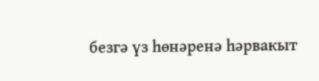безгә үз һөнәренә һәрвакыт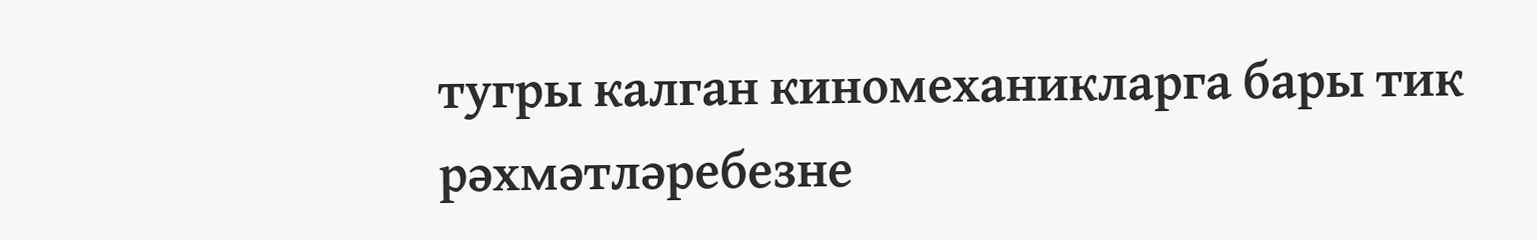тугры калган киномеханикларга бары тик рәхмәтләребезне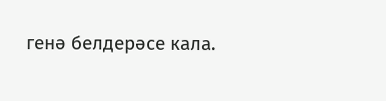генә белдерәсе кала.